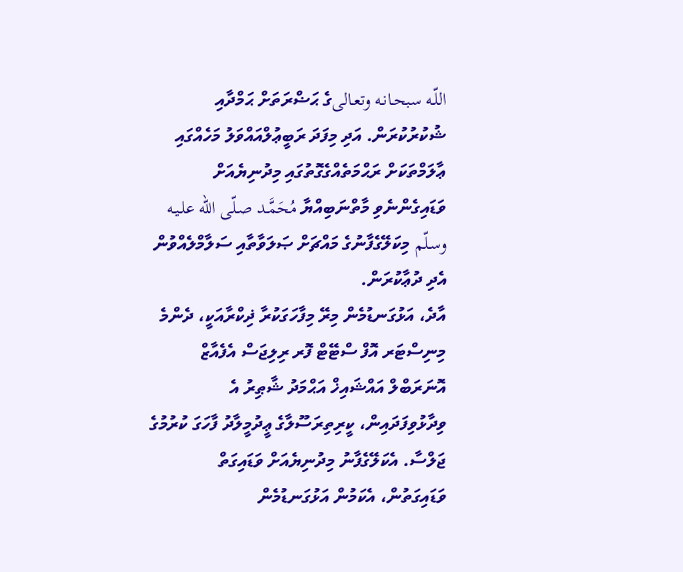اللّـه سبحـانـه وتعـالىގެ ޙަޟްރަތަށް ޙަމްދާއި ޝުކުރުކުރަން. އަދި މިފަދަ ރަބީޢުލްއައްވަލު މަހެއްގައި ޢާލަމްތަކަށް ރަޙްމަތެއްގެގޮތުގައި މިދުނިޔެއަށް ވަޑައިގެންނެވި މާތްނަބިއްޔާ مُحَمَّـد صـلّى الله علـيـه وسـلّم މިކަލޭގެފާނުގެ މައްޗަށް ޞަލަވާތާއި ސަލާމްލެއްވުން އެދި ދުޢާކުރަން.
އާދެ، އަޅުގަނޑުމެން މިރޭ މިފާހަގަކުރާ ޛިކްރާއަކީ، ދެންމެ މިނިސްޓަރ އޮފް ސްޓޭޓް ފޮރ ރިލިޖަސް އެފެއާޒް އޮނަރަބްލް އައްޝައިޚް އަޙްމަދު ޝާޠިރު އެ ވިދާޅުވިފަދައިން، ކީރިތިރަސޫލާގެ ޢީދުމީލާދު ފާހަގަ ކުރުމުގެ ޖަލްސާ. އެކަލޭގެފާނު މިދުނިޔެއަށް ވަޑައިގަތް ވަޑައިގަތުން، އެކަމުން އަޅުގަނޑުމެން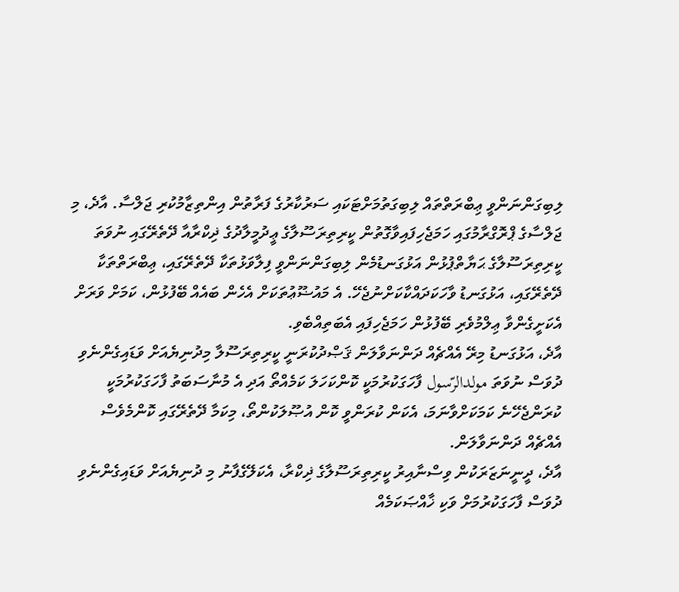ލިބިގަންނަންވީ ޢިބްރަތްތައް ލިބިގަތުމަށްޓަކައި ސަރުކާރުގެ ފަރާތުން އިންތިޒާމުކުރި ޖަލްސާ. އާދެ، މި ޖަލްސާގެ ޕްރޮގްރާމުގައި ހަމަޖެހިފައިވާގޮތުން ކީރިތިރަސޫލާގެ ޢީދުމީލާދުގެ ޛިކްރާއާ ދޭތެރޭގައި ނުވަތަ ކީރިތިރަސޫލާގެ ޙަޔާތްޕުޅުން އަޅުގަނޑުމެން ލިބިގަންނަންވީ ފިލާވަޅުތަކާ ދޭތެރޭގައި، ޢިބްރަތްތަކާ ދޭތެރޭގައި، އަޅުގަނޑު ވާހަކަދައްކާކަށްނުޖެހޭ. އެ މައުޟޫޢުތަކަށް އެހެން ބައެއް ބޭފުޅުން، ކަމަށް ވަރަށް އެކަށީގެންވާ ޢިލްމުވެރި ބޭފުޅުން ހަމަޖެހިފައި އެބަތިއްބެވި.
އާދެ، އަޅުގަނޑު މިރޭ އެއްޗެއް ދަންނަވާލަން ޤަޞްދުކުރަނީ ކީރިތިރަސޫލާ މިދުނިޔެއަށް ވަޑައިގެންނެވި ދުވަސް ނުވަތަ مولدالرّسول ފާހަގަކުރުމަކީ ކޮންކަހަލަ ކަމެއްތޯ އަދި އެ މުނާސަބަތު ފާހަގަކުރުމަކީ ކުރަންޖެހޭނެ ކަމަކަށްވާނަމަ، އެކަން ކުރަންވީ ކޮން އުޞޫލަކުންތޯ، މިކަމާ ދޭތެރޭގައި ކޮންމެވެސް އެއްޗެއް ދަންނަވާލަން.
އާދެ، ދީނީނަޒަރަކުން ވިސްނާއިރު ކީރިތިރަސޫލާގެ ޛިކްރާ، އެކަލޭގެފާނު މި ދުނިޔެއަށް ވަޑައިގެންނެވި ދުވަސް ފާހަގަކުރުމަށް ވަކި ޚާއްޞަކަމެއް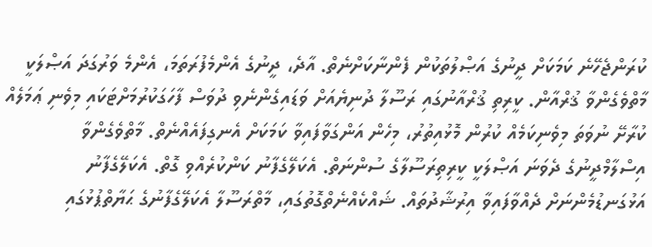ކުރަންޖެހޭނެ ކަމަކަށް ދީނުގެ އަޞްލުތަކުން ފެންނާކަށްނެތް. އާދެ، ދީނުގެ އެންމެފުރަތަމަ، އެންމެ ވަރުގަދަ އަޞްލަކީ މާތްވެގެންވާ ޤުރްއާން. ކީރިތި ޤުރްއާނުގައި ރަސޫލާ ދުނިޔެއަށް ވަޑައިގެންނެވި ދުވަސް ފާހަގަކުރުމަށްޓަކައި މިވެނި ޢަމަލެއް ކުރާށޭ ނުވަތަ މިވެނިކަމެއް ކުރުން މޮޅުއިތުރު، މިހެން އަންގަވާފައިވާ ކަމަކަށް އެނގިފައެއްނެތް. މާތްވެގެންވާ އިސްލާމްދީނުގެ ދެވަނަ އަޞްލަކީ ކީރިތިރަސޫލާގެ ސުންނަތް. އެކަލޭގެފާނު ކަންކުރެއްވި ގޮތް. އެކަލޭގެފާނު އަޅުގަނޑުމެންނަށް ދެއްވާފައިވާ އިރުޝާދުތައް. ޝައްކެއްނެތްގޮތުގައި، މާތްރަސޫލާ އެކަލޭގެފާނުގެ ޙަޔާތްޕުޅުގައި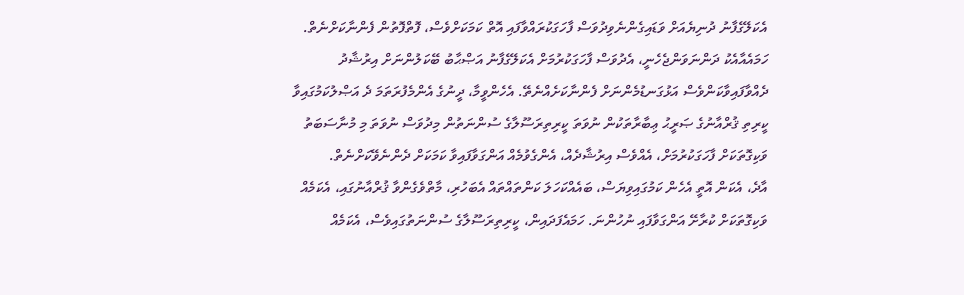އެކަލޭގެފާނު ދުނިޔެއަށް ވަޑައިގެންނެވިދުވަސް ފާހަގަކުރައްވާފައި އޮތް ކަމަކަށްވެސް، ފޮތްފޮތުން ފެންނާކަށްނެތް. ހަމައެއާއެކު ދަންނަވަންޖެހެނީ، އެދުވަސް ފާހަގަކުރުމަށް އެކަލޭގެފާނު އަޞްޙާބު ބޭކަލުންނަށް އިރުޝާދު ދެއްވާފައިވާކަންވެސް އަޅުގަނޑުމެންނަށް ފެންނާކަށެއްނެތޭ. އެހެންވީމާ، ދީނުގެ އެންމެފުރަތަމަ ދެ އަޞްލުކަމުގައިވާ ކީރިތި ޤުރްއާނުގެ ޞަރީޙު ޢިބާރާތަކުން ނުވަތަ ކީރިތިރަސޫލާގެ ސުންނަތުން މިދުވަސް ނުވަތަ މި މުނާސަބަތު ވަކިގޮތަކަށް ފާހަގަކުރުމަށް، އެއްވެސް އިރުޝާދެއް، އެންގެވުމެއް އަންގަވާފައިވާ ކަމަކަށް ދެންނެވޭކަށްނެތް.
އާދެ، އެކަން އޮތީ އެހެން ކަމުގައިވިޔަސް، ބައެއްކަހަލަ ކަންތައްތައް އެބަހުރި، މާތްވެގެންވާ ޤުރްއާނުގައި، އެކަމެއް ވަކިގޮތަކަށް ކުރާށޭ އަންގަވާފައި ނުހުންނަ. ހަމައެފަދައިން، ކީރިތިރަސޫލާގެ ސުންނަތުގައިވެސް، އެކަމެއް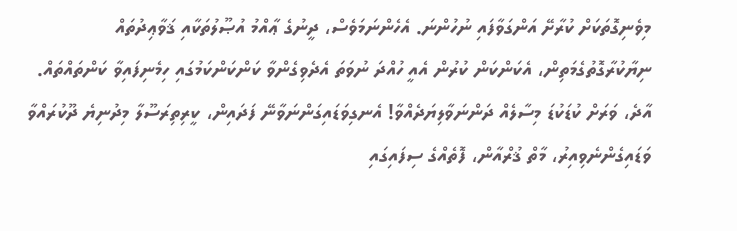މިވެނިގޮތަކަށް ކުރާށޭ އަންގަވާފައި ނުހުންނަ. އެހެންނަމަވެސް، ދީނުގެ ޢާއްމު އުޞޫލުތަކާއި ޤަވާޢިދުތައް ނިޔާކުރާގޮތުގެމަތިން، އެކަންކަން ކުރުން އެއީ ހުއްދަ ނުވަތަ އެދެވިގެންވާ ކަންކަންކަމުގައި ހިމެނިފައިވާ ކަންތައްތައް.
އާދެ، ވަރަށް ކުޑަކުޑަ މިސާލެއް ދަންނަވާލިޔަދެއްވާ! އެނގިވަޑައިގަންނަވާނޭ ފަދައިން، ކީރިތިރަސޫލާ މިދުނިޔެ ދޫކުރައްވާ ވަޑައިގެންނެވިއިރު، މާތް ޤުރްއާން، ފޮތެއްގެ ސިފައިގައި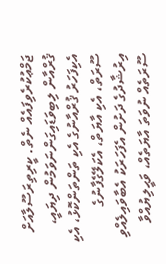ޖަމްޢުކުރެވިފައެއް ނެތް. ކީރިތިރަސޫލާއަށް ޤުރްއާން ލިބިވަޑައިގަންނަވަމުން ދިޔައީ، އެކިފަހަރު ޤުރްއާނުގެ އެކި ތަންތަންކޮޅު، އެކި ސޫރަތް، އެކި އާޔަތް، އެކަލޭގެފާނުގެ އިރުޝާދުގެ ދަށުން އެފަހަރަކު އެބާވައިލެއްވި ސޫރަތެއް ނުވަތަ އާޔަތެއް، ވަޙީލިޔުއްވާ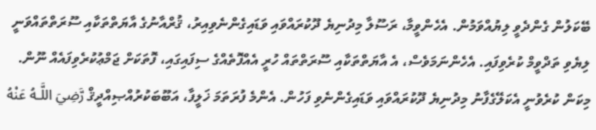ބޭކަލުން ގެންދެވީ ލިޔުއްވަމުން. އެހެންވީމާ، ރަސޫލާ މިދުނިޔެ ދޫކުރައްވައި ވަޑައިގެންނެވިއިރު، ޤުރްއާނުގެ އާޔަތްތަކާއި ސޫރަތްތައްވަނީ ލިޔެވި ތަދްވީމް ކުރެވިފައި. އެހެންނަމަވެސް، އެ އާޔަތްތަކާއި ސޫރަތްތައް ހުރީ އެއްފޮތެއްގެ ސިފައިގައި، ފޮތަކަށް ޖަމްޢުކުރެވިފައެއް ނޫން. މިކަން ކުރެވުނީ އެކަލޭގެފާނު މިދުނިޔެ ދޫކުރައްވައި ވަޑައިގެންނެވި ފަހުން. އެންމެ ފުރަތަމަ ޚަލީފާ، އަބޫބަކުރުއްޞިއްދީޤް رَّضِيَ اللَّـهُ عَنْهُ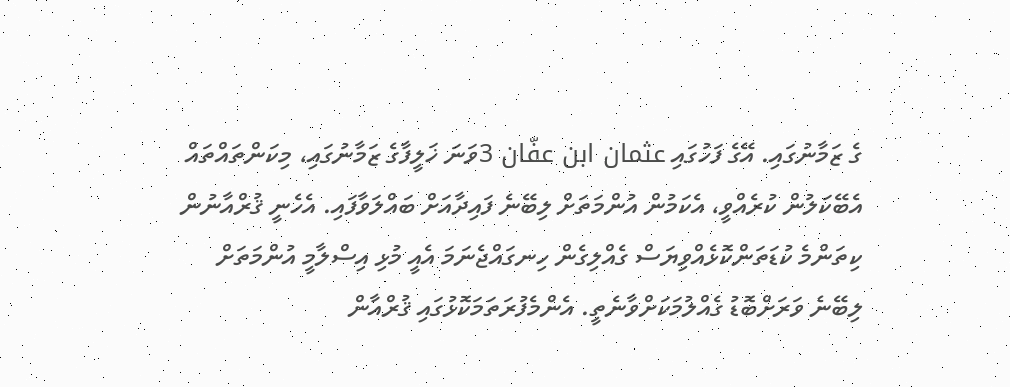ގެ ޒަމާނުގައި. އޭގެ ފަހުގައި عثمان ابن عفّان 3ވަނަ ޚަލީފާގެ ޒަމާނުގައި، މިކަންތައްތައް އެބޭކަލުން ކުރެއްވީ، އެކަމުން އުންމަތަށް ލިބޭނެ ފައިދާއަށް ބައްލަވާފައި. އެހެނީ ޤުރްއާނުން ކިތަންމެ ކުޑަތަންކޮޅެއްވިޔަސް ގެއްލިގެން ހިނގައްޖެނަމަ އެއީ މުޅި އިސްލާމީ އުންމަތަށް ލިބޭނެ ވަރަށްބޮޑު ގެއްލުމަކަށްވާނެތީ. އެންމެފުރަތަމަކޮޅުގައި ޤުރްއާން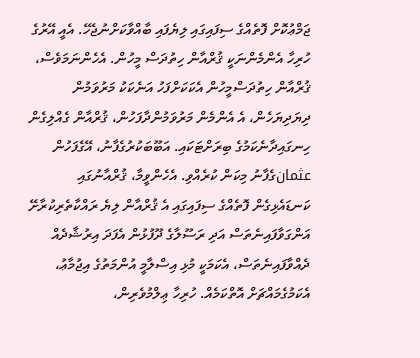ޖަމްޢުކޮށް ފޮތެއްގެ ސިފައިގައި ލިޔެފައި ބާއްވާކަށްނުޖެހޭ. އެއީ އޭރުގެ ހުރިހާ އެންމެންނަކީ ޤުރްއާން ހިތުދަސް މީހުން. އެހެންނަމަވެސް، ޤުރްއާން ހިތުދަސްމީހުން އެކަކަށްފަހު އަނެކަކު މަރުވަމުން ދިޔަދިޔަހެން، އެ އެންމެން މަރުވަމުންދާފަހުން، ޤުރްއާން ގެއްލިގެން ހިނގައިދާނެކަމުގެ ބިރަށްޓަކައި. އަބޫބަކުރުގެފާނު، އޭގެފަހުން عثمانގެފާނު މިކަން ކުރެއްވި. އެހެންވީމާ، ޤުރްއާނުގައި ކަނޑައެޅިގެން ފޮތެއްގެ ސިފައިގައި އެ ޤުރްއާން ލިޔެ ރައްކާތެރިކުރާށޭ އަންގަވާފައިނެތަސް އަދި ރަސޫލާގެ ދޫފުޅުން އެފަދަ އިރުޝާދެއް ދެއްވާފައިނެތަސް، އެކަމަކީ މުޅި އިސްލާމީ އުންމަތުގެ އިޖުމާޢު، އެކަމުގެމައްޗަށް އޮތްކަމެއް. ހުރިހާ ޢިލްމުވެރިން،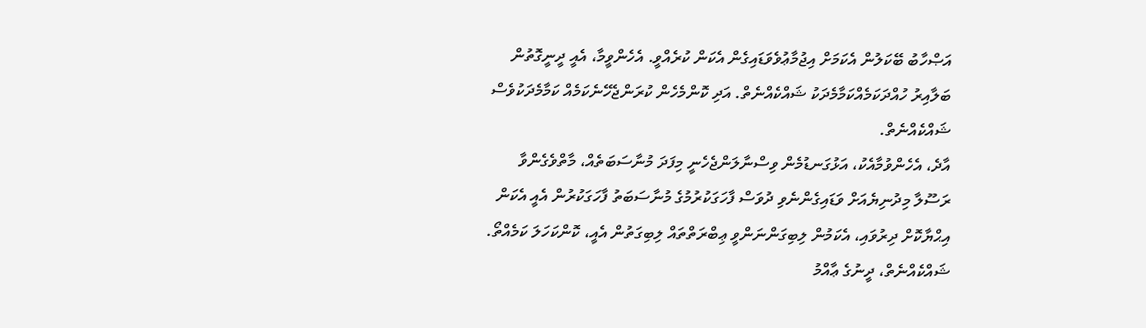އަޞްހާބު ބޭކަލުން އެކަމަށް އިޖުމާޢުވެވަޑައިގެން އެކަން ކުރެއްވީ. އެހެންވީމާ، އެއީ ދީނީގޮތުން ބަލާއިރު ހުއްދަކަމެއްކަމާމެދަކު ޝައްކެއްނެތް. އަދި ކޮންމެހެން ކުރަންޖެހޭނެކަމެއް ކަމާމެދަކުވެސް ޝައްކެއްނެތް.
އާދެ، އެހެންވުމާއެކު، އަޅުގަނޑުމެން ވިސްނާލަންޖެހެނީ މިފަދަ މުނާސަބަތެއް، މާތްވެގެންވާ ރަސޫލާ މިދުނިޔެއަށް ވަޑައިގެންނެވި ދުވަސް ފާހަގަކުރުމުގެ މުނާސަބަތު ފާހަގަކުރުން އެއީ އެކަން އިޙްޔާކޮށް ދިރުވައި، އެކަމުން ލިބިގަންނަންވީ ޢިބްރަތްތައް ލިބިގަތުން އެއީ، ކޮންކަހަލަ ކަމެއްތޯ. ޝައްކެއްނެތް، ދީނުގެ ޢާއްމު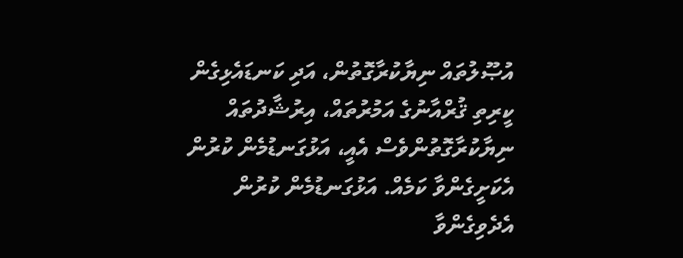އުޞޫލުތައް ނިޔާކުރާގޮތުން، އަދި ކަނޑައެޅިގެން ކީރިތި ޤުރްއާނުގެ އަމުރުތައް، އިރުޝާދުތައް ނިޔާކުރާގޮތުންވެސް އެއީ، އަޅުގަނޑުމެން ކުރުން އެކަށީގެންވާ ކަމެއް. އަޅުގަނޑުމެން ކުރުން އެދެވިގެންވާ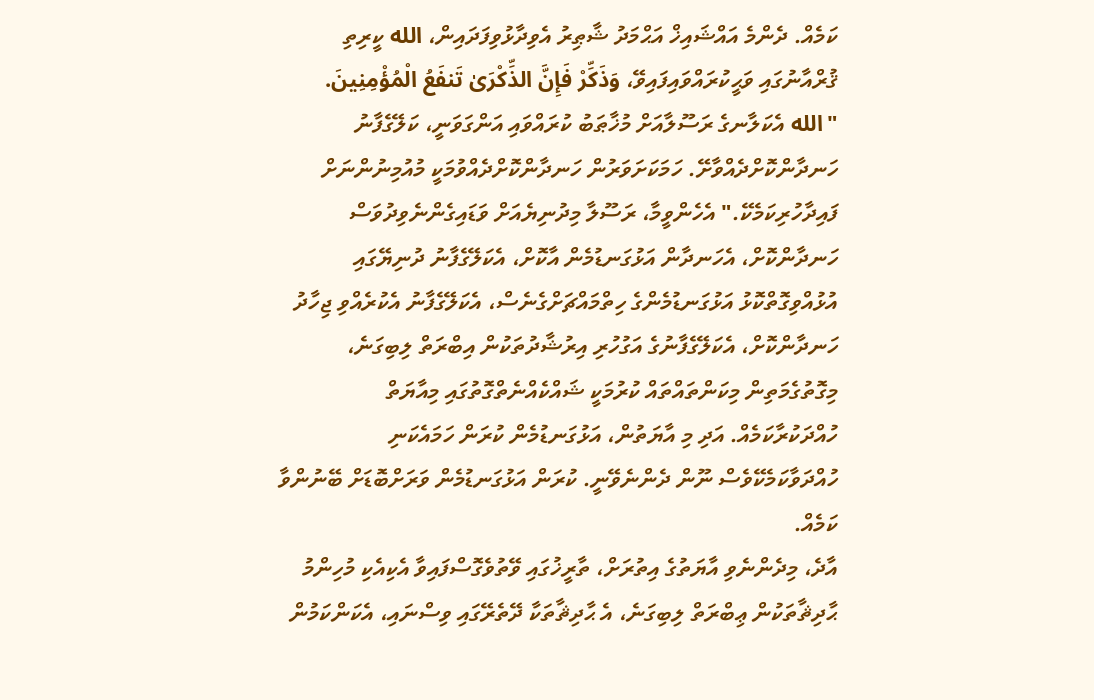ކަމެއް. ދެންމެ އައްޝައިޚް އަޙްމަދު ޝާޠިރު އެވިދާޅުވިފަދައިން، الله ކީރިތި ޤުރްއާނުގައި ވަޙީކުރައްވައިފައިވޭ، وَذَكِّرْ فَإِنَّ الذِّكْرَىٰ تَنفَعُ الْمُؤْمِنِينَ. "الله އެކަލާނގެ ރަސޫލާއަށް މުޚާޠަބު ކުރައްވައި އަންގަވަނީ، ކަލޭގެފާނު ހަނދާންކޮށްދެއްވާށޭ. ހަމަކަށަވަރުން ހަނދާންކޮށްދެއްވުމަކީ މުއުމިނުންނަށް ފައިދާހުރިކަމެކޭ." އެހެންވީމާ، ރަސޫލާ މިދުނިޔެއަށް ވަޑައިގެންނެވިދުވަސް ހަނދާންކޮށް، އެހަނދާން އަޅުގަނޑުމެން އާކޮށް، އެކަލޭގެފާނު ދުނިޔޭގައި އުޅުއްވިގޮތްކޮޅު އަޅުގަނޑުމެންގެ ހިތްމައްޗަށްގެނެސް، އެކަލޭގެފާނު އެކުރެއްވި ޖިހާދު ހަނދާންކޮށް، އެކަލޭގެފާނުގެ އަގުހުރި އިރުޝާދުތަކުން އިބްރަތް ލިބިގަނެ، މިގޮތުގެމަތިން މިކަންތައްތައް ކުރުމަކީ ޝައްކެއްނެތްގޮތުގައި މިއާޔަތް ހުއްދަކުރާކަމެއް. އަދި މި އާޔަތުން، އަޅުގަނޑުމެން ކުރަން ހަމައެކަނި ހުއްދަވާކަމެކޭވެސް ނޫން ދެންނެވޭނީ. ކުރަން އަޅުގަނޑުމެން ވަރަށްބޮޑަށް ބޭނުންވާ ކަމެއް.
އާދެ، މިދެންނެވި އާޔަތުގެ އިތުރަށް، ތާރީޚުގައި ވޭތުވެގޮސްފައިވާ އެކިއެކި މުހިންމު ޙާދިޘާތަކުން ޢިބްރަތް ލިބިގަނެ، އެ ޙާދިޘާތަކާ ދޭތެރޭގައި ވިސްނައި، އެކަންކަމުން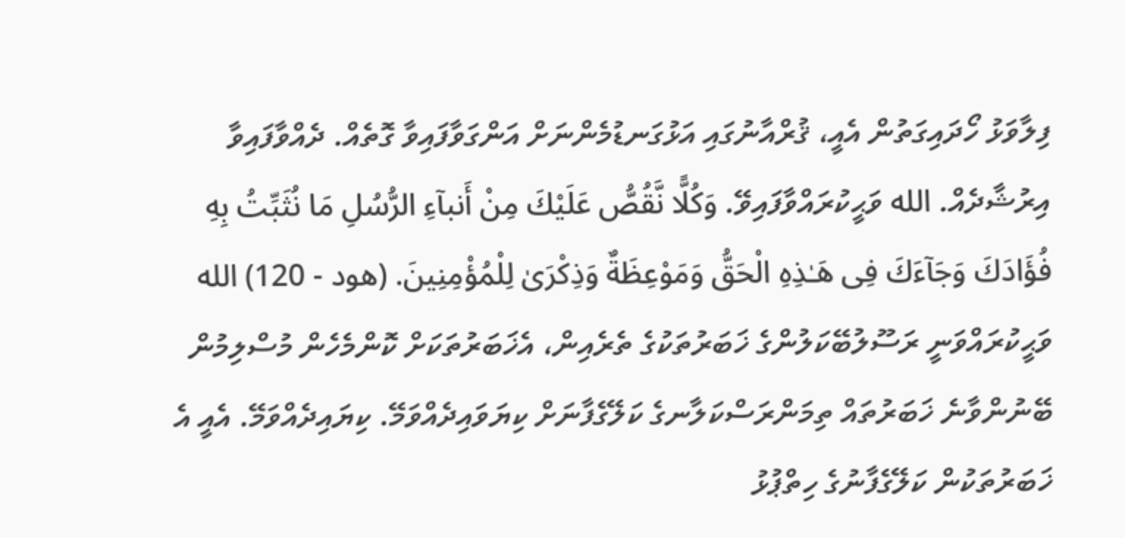ފިލާވަޅު ހޯދައިގަތުން އެއީ، ޤުރްއާނުގައި އަޅުގަނޑުމެންނަށް އަންގަވާފައިވާ ގޮތެއް. ދެއްވާފައިވާ އިރުޝާދެއް. الله ވަޙީކުރައްވާފައިވޭ. وَكُلًّا نَّقُصُّ عَلَيْكَ مِنْ أَنبآءِ الرُّسُلِ مَا نُثَبِّتُ بِهِ فُؤَادَكَ وَجَآءَكَ فِى هَـٰذِهِ الْحَقُّ وَمَوْعِظَةٌ وَذِكْرَىٰ لِلْمُؤْمِنِينَ. (هود - 120) الله ވަޙީކުރައްވަނީ ރަސޫލުބޭކަލުންގެ ޚަބަރުތަކުގެ ތެރެއިން، އެޚަބަރުތަކަށް ކޮންމެހެން މުސްލިމުން ބޭނުންވާނެ ޚަބަރުތައް ތިމަންރަސްކަލާނގެ ކަލޭގެފާނަށް ކިޔަވައިދެއްވަމޭ. ކިޔައިދެއްވަމޭ. އެއީ އެ ޚަބަރުތަކުން ކަލޭގެފާނުގެ ހިތްޕުޅު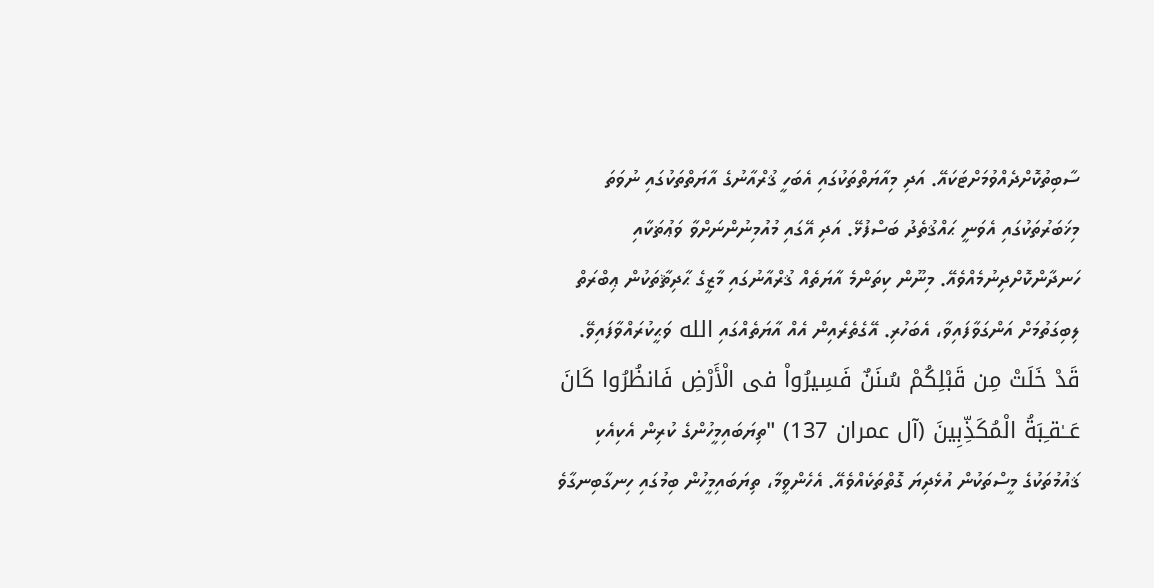ސާބިތުކޮށްދެއްވުމަށްޓަކައޭ. އަދި މިއާޔަތްތަކުގައި އެބަހީ ޤުރްއާނުގެ އާޔަތްތަކުގައި ނުވަތަ މިޚަބަރުތަކުގައި އެވަނީ ޙައްޤުތެދު ބަސްފުޅޭ. އަދި އޭގައި މުއުމިނުންނަށްވާ ވަޢުޡަކާއި ހަނދާންކޮށްދިނުމެއްވެއޭ. މިނޫން ކިތަންމެ އާޔަތެއް ޤުރްއާނުގައި މާޒީގެ ޙާދިޘާތަކުން ޢިބްރަތް ލިބިގަތުމަށް އަންގަވާފައިވާ، އެބަހުރި. އޭގެތެރެއިން އެއް އާޔަތެއްގައި الله ވަޙީކުރައްވާފައިވޭ. قَدْ خَلَتْ مِن قَبْلِكُمْ سُنَنٌ فَسِيرُواْ فى الْأَرْضِ فَانظُرُوا كَانَ عَــٰقـِبَةُ الْمُكَذِّبِينَ (آل عمران 137) "ތިޔަބައިމީހުންގެ ކުރިން އެކިއެކި ޤައުމުތަކުގެ މީސްތަކުން އުޅެދިޔަ ގޮތްތަކެއްވެއޭ. އެހެންވީމާ، ތިޔަބައިމީހުން ބިމުގައި ހިނގާބިނގާވެ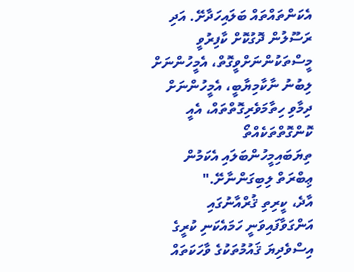އެކަންތައްތައް ބަލައިހަދާށޭ. އަދި ރަސޫލުން ދޮގުކޮށް ކާފިރުވީ މީސްތަކުންނަށްވީގޮތް، އެމީހުންނަށް ލިބުނު ނާކާމިޔާބީ، އެމީހުންނަށް ދިމާވި ހިތާމަވެރިގޮތްތައް، އެއީ ކޮންގޮތްތަކެއްތޯ ތިޔަބައިމީހުންބަލައި އެކަމުން ޢިބްރަތް ލިބިގަންނާށޭ."
އާދެ، ކީރިތި ޤުރްއާނުގައި އަންގަވާފައިވަނީ ހަމައެކަނި ކުރީގެ އިސްވެދިޔަ ޤައުމުތަކުގެ ވާހަކަތައް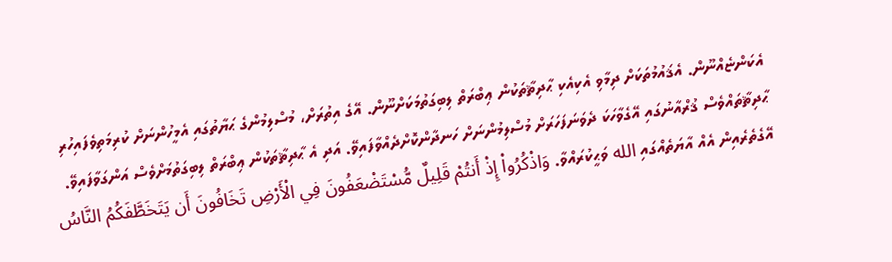އެކަންޏެއްނޫން. އެޤައުމުތަކަށް ދިމާވި އެކިއެކި ޙާދިޘާތަކުން ޢިބްރަތް ލިބިގަތުމަކަށްނޫން. އޭގެ އިތުރަށް، މުސްލިމުންގެ ޙަޔާތުގައި އެމީހުންނަށް ކުރިމަތިވެފައިހުރި ޙާދިޘާތައްވެސް ޤުރްއާނުގައި އޭގެވާހަކަ ދެވަނަފަހަރަށް މުސްލިމުންނަށް ހަނދާންކޮށްދެއްވާފައިވޭ. އަދި އެ ޙާދިޘާތަކުން ޢިބްރަތް ލިބިގަތުމަށްވެސް އަންގަވާފައިވޭ. އޭގެތެރެއިން އެއް އާޔަތެއްގައި الله ވަޙީކުރައްވާ. وَاذْكُرُواْ إِذْ أَنتُمْ قَلِيلٌ مُّسْتَضْعَفُونَ فِي الْأَرْضِ تَخَافُونَ أَن يَتَخَطَّفَكُمُ النَّاسُ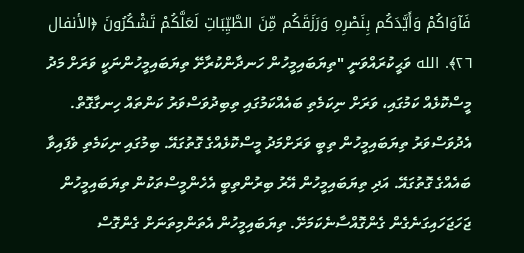فَآوَاكُمْ وَأَيَّدَكُم بِنَصْرِهِ وَرَزَقَكُم مِّنَ الطَّيِّبَاتِ لَعَلَّكُمْ تَشْكُرُونَ ﴿الأنفال ٢٦﴾. الله ވަޙީކުރައްވަނީ "ތިޔަބައިމީހުން ހަނދާންކުރާށޭ ތިޔަބައިމީހުންނަކީ ވަރަށް މަދު މީސްކޮޅެއް ކަމުގައި، ވަރަށް ނިކަމެތި ބައެއްކަމުގައި ތިބިދުވަސްވަރު ކަންތައް ހިނގާގޮތް. އެދުވަސްވަރު ތިޔަބައިމީހުން ތިބީ ވަރަށްމަދު މީސްކޮޅެއްގެ ގޮތުގައޭ. ބިމުގައި ނިކަމެތި ވެފައިވާ ބައެއްގެ ގޮތުގައޭ. އަދި ތިޔަބައިމީހުން އޭރު ބިރުންތިބީ އެހެންމީސްތަކުން ތިޔަބައިމީހުން ޖަހަޖަހައިގަނެގެން ގެންގޮއްސާނެކަމަށޭ. ތިޔަބައިމީހުން އެތަންމިތަނަށް ގެންގޮސް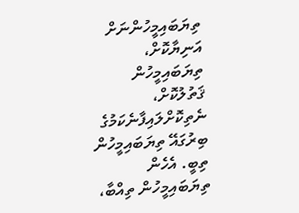ތިޔަބައިމީހުންނަށް އަނިޔާކޮށް، ތިޔަބައިމީހުން ޤަތުލުކޮށް، ނެތިކޮށްލައިފާނެކަމުގެ ބިރުގައޭ ތިޔަބައިމީހުން ތިބީ. އެހެން ތިޔަބައިމީހުން ތިއްބާ،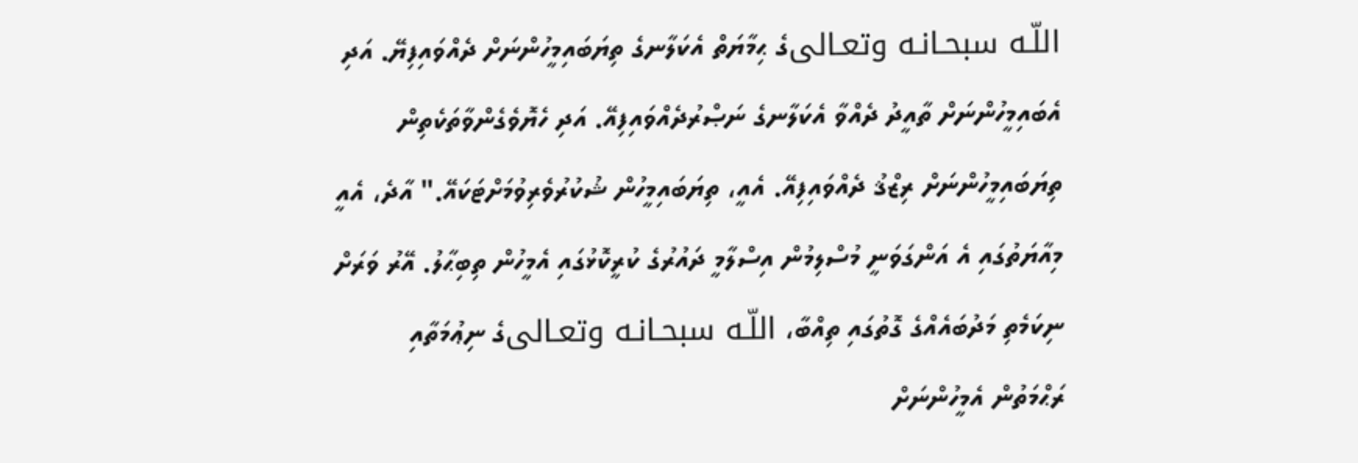اللّـه سبحـانـه وتعـالىގެ ޙިމާޔަތް އެކަލާނގެ ތިޔަބައިމީހުންނަށް ދެއްވައިފިޔޭ. އަދި އެބައިމީހުންނަށް ތާއީދު ދެއްވާ އެކަލާނގެ ނަޞްރުދެއްވައިފިއޭ. އަދި ހެޔޮވެގެންވާތަކެތިން ތިޔަބައިމީހުންނަށް ރިޒްޤު ދެއްވައިފިއޭ. އެއީ، ތިޔަބައިމީހުން ޝުކުރުވެރިވުމަށްޓަކައޭ." އާދެ، އެއީ މިއާޔަތުގައި އެ އަންގަވަނީ މުސްލިމުން އިސްލާމީ ދައުރުގެ ކުރީކޮޅުގައި އެމީހުން ތިބިޙާލު. އޭރު ވަރަށް ނިކަމެތި މަދުބައެއްގެ ގޮތުގައި ތިއްބާ، اللّـه سبحـانـه وتعـالىގެ ނިޢުމަތާއި ރަޙްމަތުން އެމީހުންނަށް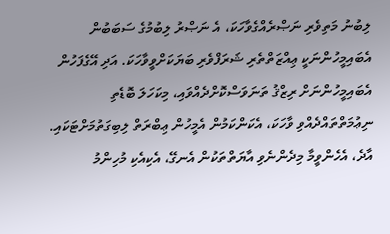ލިބުނު މަތިވެރި ނަޞްރެއްގެވާހަކަ، އެ ނަޞްރު ލިބުމުގެ ސަބަބުން އެބައިމީހުންނަކީ ޢިއްޒަތްތެރި ޝަރަފްވެރި ބަޔަކަށްވީވާހަކަ. އަދި އޭގެފަހުން އެބައިމީހުންނަށް ރިޒްޤު ތަނަވަސްކޮށްދެއްވައި، މިކަހަލަ ބޮޑެތި ނިޢުމަތްތައްދެއްވި ވާހަކަ، އެކަންކަމުން އެމީހުން ޢިބްރަތް ލިބިގަތުމަށްޓަކައި.
އާދެ، އެހެންވީމާ މިދެންނެވި އާޔަތްތަކުން އެނގޭ، އެކިއެކި މުހިންމު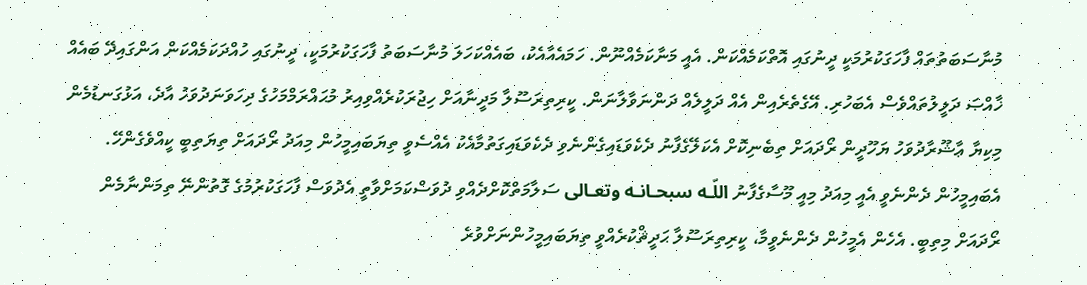މުނާސަބަތުތައް ފާހަގަކުރުމަކީ ދީނުގައި އޮތްކަމެއްކަން. އެއީ މަނާކަމެއްނޫން. ހަމައެއާއެކު، ބައެއްކަހަލަ މުނާސަބަތު ފާހަގަކުރުމަކީ، ދީނުގައި ހުއްދަކަމެއްކަން އަންގައިދޭ ބައެއް ޚާއްޞަ ދަލީލުތައްވެސް އެބަހުރި. އޭގެތެރެއިން އެއް ދަލީލެއް ދަންނަވާލާނަން. ކީރިތިރަސޫލާ މަދީނާއަށް ހިޖުރަކުރެއްވިއިރު މުޙައްރަމްމަހުގެ ދިހަވަނަދުވަހު އާދެ، އަޅުގަނޑުމެން މިކިޔާ ޢާޝޫރާދުވަހު ޔަހޫދީން ރޯދައަށް ތިބެނިކޮށް އެކަލޭގެފާނު ދެކެވަޑައިގެންނެވި ދެކެވަޑައިގަތުމާއެކު އެއްސެވީ ތިޔަބައިމީހުން މިއަދު ރޯދައަށް ތިޔަތިބީ ކީއްވެގެންހޭ. އެބައިމީހުން ދެންނެވީ އެއީ މިއަދު މިއީ މޫސާގެފާނު اللّـه سبحـانـه وتعـالى ސަލާމަތްކޮށްދެއްވި ދުވަސްކަމަށްވާތީ އެދުވަސް ފާހަގަކުރުމުގެ ގޮތުންނޭ ތިމަންނާމެން ރޯދައަށް މިތިބީ. އެހެން އެމީހުން ދެންނެވީމާ، ކީރިތިރަސޫލާ ޙަދީޘްކުރެއްވީ ތިޔަބައިމީހުންނަށްވުރެ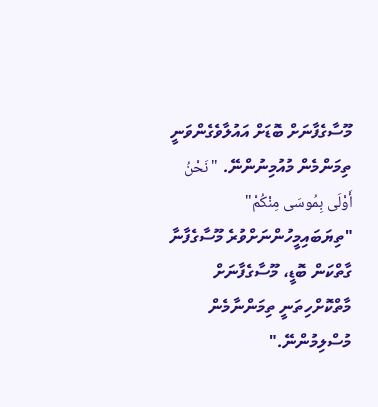މޫސާގެފާނަށް ބޮޑަށް އައުލާވެގެންވަނީ ތިމަންމެން މުއުމިނުންނޭ. "نَحْنُ أَوْلَى بِمُوسَى مِنْكُمْ" "ތިޔަބައިމީހުންނަށްވުރެ މޫސާގެފާނާ ގާތްކަން ބޮޑީ، މޫސާގެފާނަށް މާތްކޮށްހިތަނީ ތިމަންނާމެން މުސްލިމުންނޭ."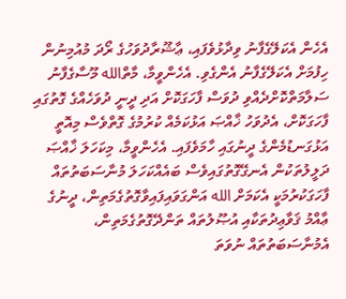އެހެން އެކަލޭގެފާނު ވިދާޅުވެފައި، ޢާޝޫރާދުވަހުގެ ރޯދަ މުއުމިނުން ހިފުމަށް އެކަލޭގެފާނު އެންގެވި. އެހެންވީމާ، މާތްالله މޫސާގެފާނު ސަލާމަތްކޮށްދެއްވި ދުވަސް ފާހަގަކޮށް އަދި ދީނީ ދުވަހެއްގެ ގޮތުގައި ފާހަގަކޮށް، އެދުވަހު ޚާއްޞަ އަޅުކަމެއް ކުރުމުގެ ގޮތްވެސް މިއޮތީ އަޅުގަނޑުމެންގެ ދީނުގައި ހާމަވެފައި. އެހެންވީމާ، މިކަހަލަ ޚާއްޞަ ދަލީލުތަކުން އެނގޭގޮތުގައިވެސް ބައެއްކަހަލަ މުނާސަބަތުތައް ފާހަގަކުރުމަކީ އެކަމަށް الله އަންގަވައިފައިވާގޮތުގެމަތިން، ދީނުގެ ޢާއްމު ޤަވާޢިދުތަކާއި އުޞޫލުތައް ތަންދޭގޮތުގެމަތިން، އެމުނާސަބަތުތައް ނުވަތަ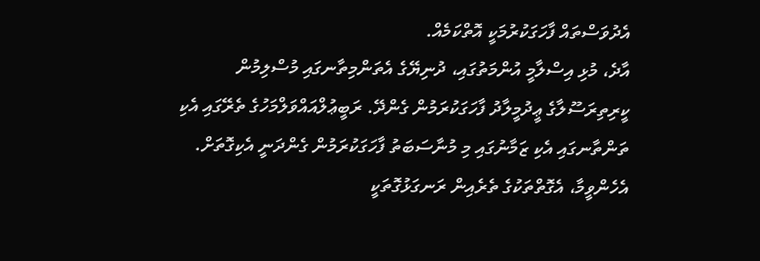އެދުވަސްތައް ފާހަގަކުރުމަކީ އޮތްކަމެއް.
އާދެ، މުޅި އިސްލާމީ އުންމަތުގައި، ދުނިޔޭގެ އެތަންމިތާނގައި މުސްލިމުން ކީރިތިރަސޫލާގެ ޢީދުމީލާދު ފާހަގަކުރަމުން ގެންދޭ. ރަބީޢުލްއައްވަލްމަހުގެ ތެރޭގައި އެކި ތަންތާނގައި އެކި ޒަމާނުގައި މި މުނާސަބަތު ފާހަގަކުރަމުން ގެންދަނީ އެކިގޮތަށް. އެހެންވީމާ، އެގޮތްތަކުގެ ތެރެއިން ރަނގަޅުގޮތަކީ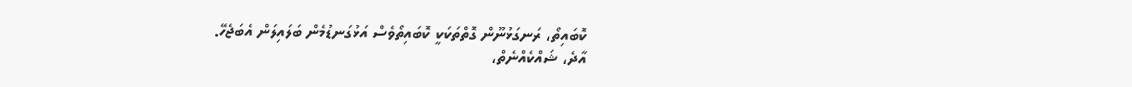ކޮބައިތޯ، ރަނގަޅުނޫން ގޮތްތަކަކީ ކޮބައިތޯވެސް އަޅުގަނޑުމެން ބަލައިލަން އެބަޖެހޭ.
އާދެ، ޝައްކެއްނެތް،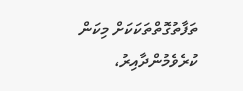ތަފާތުގޮތްތަކަކަށް މިކަން ކުރެވެމުންދާއިރު،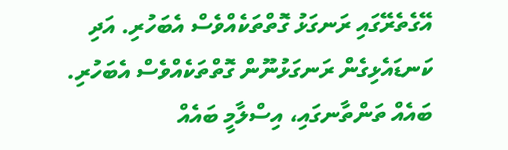އޭގެތެރޭގައި ރަނގަޅު ގޮތްތަކެއްވެސް އެބަހުރި. އަދި ކަނޑައެޅިގެން ރަނގަޅުނޫން ގޮތްތަކެއްވެސް އެބަހުރި. ބައެއް ތަންތާނގައި، އިސްލާމީ ބައެއް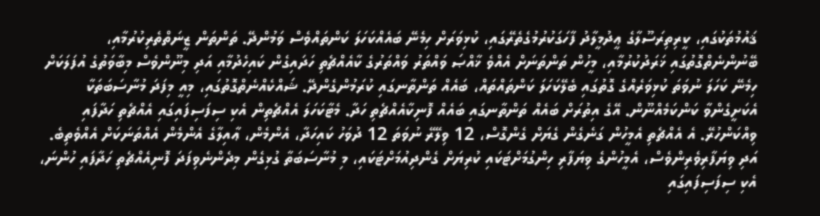ޤައުމުތަކުގައި، ކީރިތިރަސޫލާގެ ޢީދުމީލާދު ފާހަގަކުރުމުގެތެރޭގައި، ކުޅިވަރަށް ހިމެނޭ ބައެއްކަހަލަ ކަންތައްވެސް ވަމުންދޭ. ތަންތަން ޒީނަތްތެރިކުރުމާއި، ބޭނުންނެތްގޮތުގައި ޚަރަދުކުރުމާއި، މީހުން ތަންތަނަށް އެއްވެ ޚާއްޞަ ވައްތަރު ވައްތަރުގެ ކާއެއްޗެތި ހަދައިގެން ކައިހެދުމާއި އަދި މިނޫންވެސް މިބާވަތުގެ އުފަލަކަށް ހިމެނޭ ކަހަލަ ނުވަތަ ކުޅިވަރެއްގެ ގޮތުގައި ބެލޭކަހަލަ ކަންތައްތައް، ބައެއް ތަންތާނގައި ކުރަމުންގެންދޭ. ޝައްކެއްނެތްގޮތުގައި، މިއީ މިފަދަ މުނާސަބަތަކާ އެކަށީގެންވާ ކަންކަމެއްނޫން. އޭގެ އިތުރަށް ބައެއް ތަންތާނގައި ބައެއް ފޮނިކާއެއްޗެތި ހަދާ. މެޓާކަހަލަ އެއްޗެތިން އެކި ސިފަސިފައިގައި އެއްޗެތި ހަދާފައި ވިއްކަންހުރޭ. އެ އެއްޗެތި އެމީހުން ގަނެގެން ގެޔަށް ގެންގޮސް، 12 ވިލޭރޭ ނުވަތަ 12 ދުވަހު ކައިހަދާ، އެންމެން، ޢާއިލާގެ އެންމެން އެއްތަނަކަށް އެއްވެތިބެ. އަދި ވިޔަފާރިވެރިންވެސް، އެމީހުންގެ ވިޔަފާރި ހިންގުމަށްޓަކައި ކުރިޔަށް ގެންދިއުމަށްޓަކައި، މި މުނާސަބަތާ ގުޅިގެން މިދެންނެވިފަދަ ފޮނިއެއްޗެތި ހަދާފައި ހުންނަ، އެކި ސިފަސިފައިގައި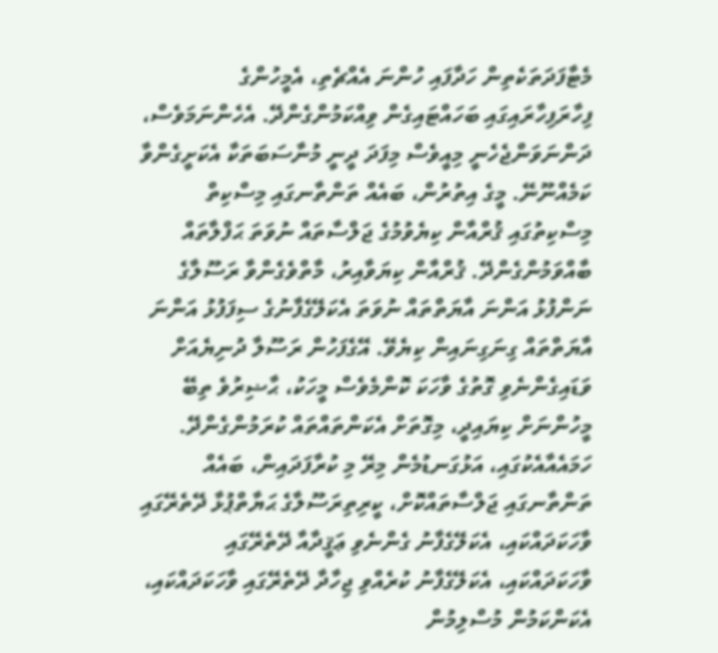މެޓާފަދަތަކެތިން ހަދާފައި ހުންނަ އެއްޗެތި، އެމީހުންގެ ފިހާރަފިހާރައިގައި ބަހައްޓައިގެން ވިއްކަމުންގެންދޭ. އެހެންނަމަވެސް، ދަންނަވަންޖެހެނީ މިއީވެސް މިފަދަ ދީނީ މުނާސަބަތަކާ އެކަށީގެންވާ ކަމެއްނޫނޭ. މީގެ އިތުރުން، ބައެއް ތަންތާނގައި މިސްކިތް މިސްކިތުގައި ޤުރްއާން ކިޔެވުމުގެ ޖަލްސާތައް ނުވަތަ ޙަފްލާތައް ބާއްވަމުންގެންދޭ. ޤުރްއާން ކިޔަވާއިރު، މާތްވެގެންވާ ރަސޫލާގެ ނަންފުޅު އަންނަ އާޔަތްތައް ނުވަތަ އެކަލޭގެފާނުގެ ސިފަފުޅު އަންނަ އާޔަތްތައް ގިނަގިނައިން ކިޔެވޭ. އޭގެފަހުން ރަސޫލާ ދުނިޔެއަށް ވަޑައިގެންނެވި ގޮތުގެ ވާހަކަ ކޮންމެވެސް މީހަކު، ޙާޟިރުވެ ތިބޭ މީހުންނަށް ކިޔައިދީ، މިގޮތަށް އެކަންތައްތައް ކުރަމުންގެންދޭ.
ހަމައެއާއެކުގައި، އަޅުގަނޑުމެން މިރޭ މި ކުރާފަދައިން، ބައެއް ތަންތާނގައި ޖަލްސާތައްކޮށް، ކީރިތިރަސޫލާގެ ޙަޔާތްޕުޅާ ދޭތެރޭގައި ވާހަކަދައްކައި، އެކަލޭގެފާނު ގެންނެވި ޢަޤީދާއާ ދޭތެރޭގައި ވާހަކަދައްކައި، އެކަލޭގެފާނު ކުރެއްވި ޖިހާދާ ދޭތެރޭގައި ވާހަކަދައްކައި، އެކަންކަމުން މުސްލިމުން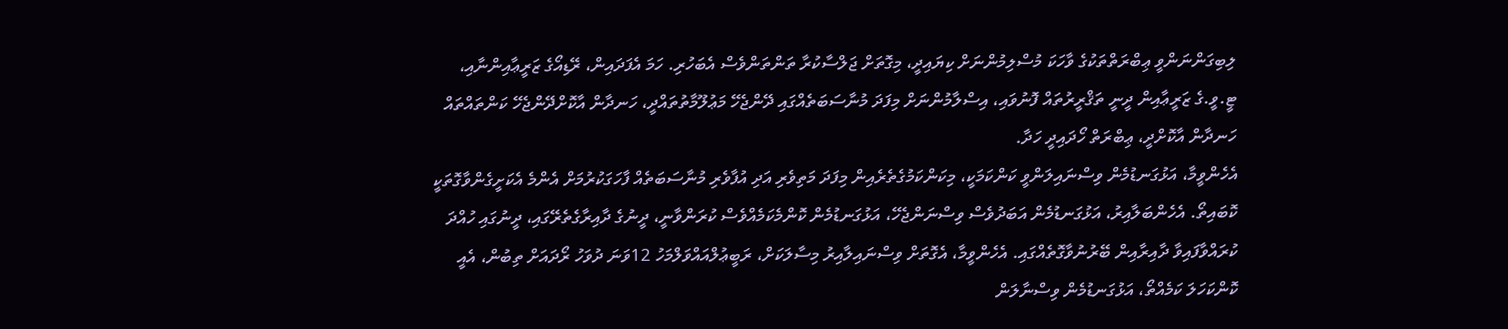ލިބިގަންނަންވީ ޢިބްރަތްތަކުގެ ވާހަކަ މުސްލިމުންނަށް ކިޔައިދީ، މިގޮތަށް ޖަލްސާކުރާ ތަންތަންވެސް އެބަހުރި. ހަމަ އެފަދައިން، ރޭޑިއޯގެ ޒަރީޢާއިންނާއި، ޓީ.ވީ.ގެ ޒަރީޢާއިން ދީނީ ތަޤްރީރުތައް ފޮނުވައި، އިސްލާމުންނަށް މިފަދަ މުނާސަބަތެއްގައި ދޭންޖެހޭ މަޢުލޫމާތުތައްދީ، ހަނދާން އާކޮށްދޭންޖެހޭ ކަންތައްތައް ހަނދާން އާކޮށްދީ، ޢިބްރަތް ހޯދައިދީ ހަދާ.
އެހެންވީމާ، އަޅުގަނޑުމެން ވިސްނައިލަންވީ ކަންކަމަކީ، މިކަންކަމުގެތެރެއިން މިފަދަ މަތިވެރި އަދި އުފާވެރި މުނާސަބަތެއް ފާހަގަކުރުމަށް އެންމެ އެކަށީގެންވާގޮތަކީ ކޮބައިތޯ. އެހެންބަލާއިރު، އަޅުގަނޑުމެން އަބަދުވެސް ވިސްނަންޖެހޭ، އަޅުގަނޑުމެން ކޮންމެކަމެއްވެސް ކުރަންވާނީ، ދީނުގެ ދާއިރާގެތެރޭގައި، ދީނުގައި ހުއްދަ ކުރައްވާފައިވާ ދާއިރާއިން ބޭރުނުވާގޮތެއްގައި. އެހެންވީމާ، އެގޮތަށް ވިސްނައިލާއިރު މިސާލަކަށް، ރަބީޢުލްއައްވަލްމަހު 12ވަނަ ދުވަހު ރޯދައަށް ތިބުން، އެއީ ކޮންކަހަލަ ކަމެއްތޯ، އަޅުގަނޑުމެން ވިސްނާލަން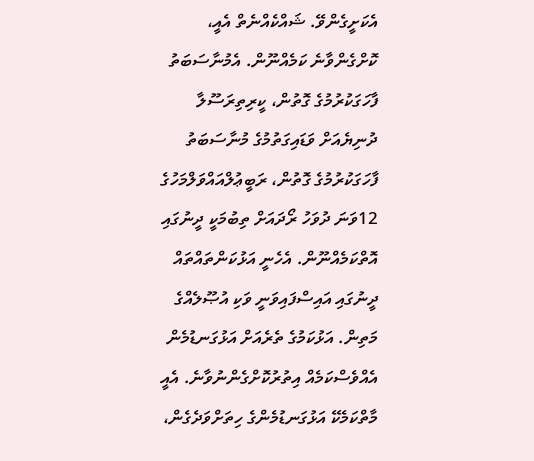އެކަށީގެންވޭ. ޝައްކެއްނެތް އެއީ، ކޮށްގެންވާނެ ކަމެއްނޫން. އެމުނާސަބަތު ފާހަގަކުރުމުގެ ގޮތުން، ކީރިތިރަސޫލާ ދުނިޔެއަށް ވަޑައިގަތުމުގެ މުނާސަބަތު ފާހަގަކުރުމުގެ ގޮތުން، ރަބީޢުލްއައްވަލްމަހުގެ 12ވަނަ ދުވަހު ރޯދައަށް ތިބުމަކީ ދީނުގައި އޮތްކަމެއްނޫން. އެހެނީ އަޅުކަންތައްތައް ދީނުގައި އައިސްފައިވަނީ ވަކި އުޞޫލެއްގެ މަތިން. އަޅުކަމުގެ ތެރެއަށް އަޅުގަނޑުމެން އެއްވެސްކަމެއް އިތުރުކޮށްގެންނުވާނެ. އެއީ މާތްކަމެކޭ އަޅުގަނޑުމެންގެ ހިތަށްވަދެގެން،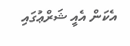އެކަން އެއީ ޝަރްޢުގައި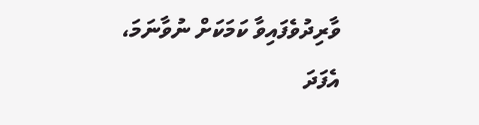ވާރިދުވެފައިވާ ކަމަކަށް ނުވާނަމަ، އެފަދަ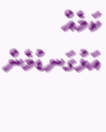ކަމެއް އަޅުގަނޑުމެން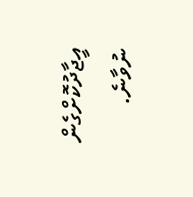އީޖާދުކޮށްގެން ނުވާނެ.